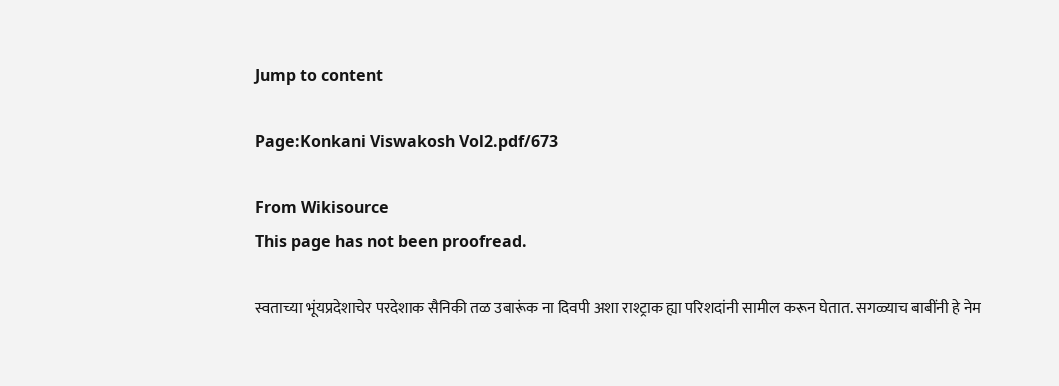Jump to content

Page:Konkani Viswakosh Vol2.pdf/673

From Wikisource
This page has not been proofread.

स्वताच्या भूंयप्रदेशाचेर परदेशाक सैनिकी तळ उबारूंक ना दिवपी अशा राश्ट्राक ह्या परिशदांनी सामील करून घेतात. सगळ्याच बाबींनी हे नेम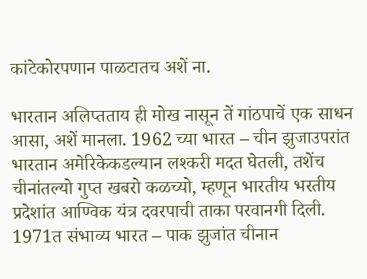कांटेकोरपणान पाळटातच अशें ना.

भारतान अलिप्तताय ही मोख नासून तें गांठपाचें एक साधन आसा, अशें मानला. 1962 च्या भारत – चीन झुजाउपरांत भारतान अमेरिकेकडल्यान लश्करी मदत घेतली, तशेंच चीनांतल्यो गुप्त खबरो कळच्यो, म्हणून भारतीय भरतीय प्रदेशांत आण्विक यंत्र दवरपाची ताका परवानगी दिली. 1971त संभाव्य भारत – पाक झुजांत चीनान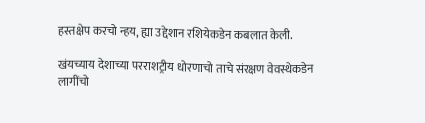हस्तक्षेप करचो न्हय, ह्या उद्देशान रशियेकडेन कबलात केली.

खंयच्याय देशाच्या परराशट्रीय धोरणाचो ताचे संरक्षण वेवस्थेकडेन लागींचो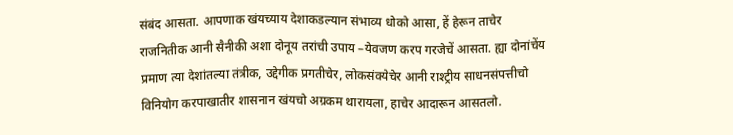संबंद आसता. आपणाक खंयच्याय देशाकडल्यान संभाव्य धोको आसा, हें हेरून ताचेर राजनितीक आनी सैनीकी अशा दोनूय तरांची उपाय –येवजण करप गरजेचें आसता. ह्या दोनांचेंय प्रमाण त्या देशांतल्या तंत्रीक, उद्देगीक प्रगतीचेर, लोकसंक्येचेर आनी राश्ट्रीय साधनसंपत्तीचो विनियोग करपाखातीर शासनान खंयचो अग्रकम थारायला, हाचेर आदारून आसतलो.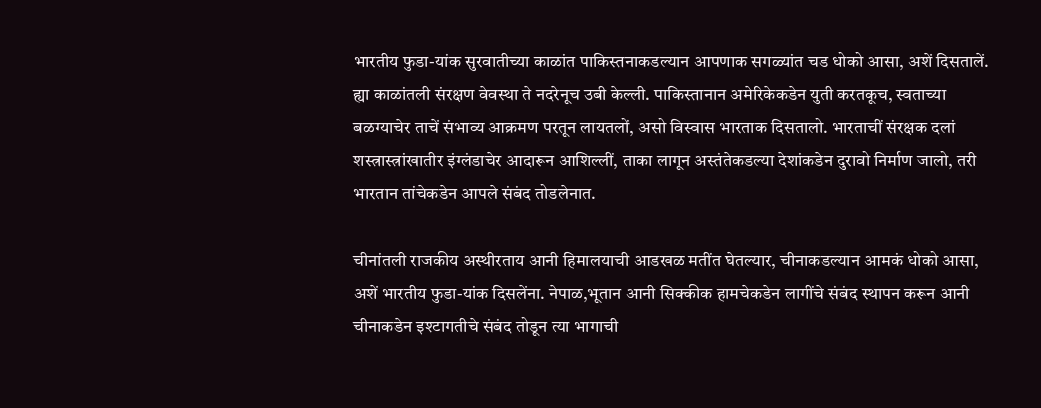भारतीय फुडा-यांक सुरवातीच्या काळांत पाकिस्तनाकडल्यान आपणाक सगळ्यांत चड धोको आसा, अशें दिसतालें. ह्या काळांतली संरक्षण वेवस्था ते नदरेनूच उबी केल्ली. पाकिस्तानान अमेरिकेकडेन युती करतकूच, स्वताच्या बळग्याचेर ताचें संभाव्य आक्रमण परतून लायतलों, असो विस्वास भारताक दिसतालो. भारताचीं संरक्षक दलां शस्त्रास्त्रांखातीर इंग्लंडाचेर आदारून आशिल्लीं, ताका लागून अस्तंतेकडल्या देशांकडेन दुरावो निर्माण जालो, तरी भारतान तांचेकडेन आपले संबंद तोडलेनात.

चीनांतली राजकीय अस्थीरताय आनी हिमालयाची आडखळ मतींत घेतल्यार, चीनाकडल्यान आमकं धोको आसा, अशें भारतीय फुडा-यांक दिसलेंना. नेपाळ,भूतान आनी सिक्कीक हामचेकडेन लागींचे संबंद स्थापन करून आनी चीनाकडेन इश्टागतीचे संबंद तोडून त्या भागाची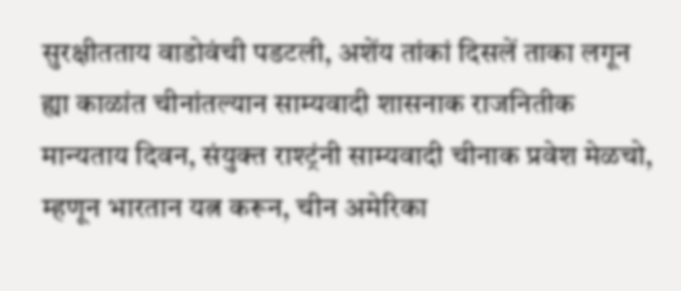सुरक्षीतताय वाडोवंची पडटली, अशेंय तांकां दिसलें ताका लगून ह्या काळांत चीनांतल्यान साम्यवादी शासनाक राजनितीक मान्यताय दिवन, संयुक्त राश्ट्रंनी साम्यवादी चीनाक प्रवेश मेळचो, म्हणून भारतान यत्न करून, चीन अमेरिका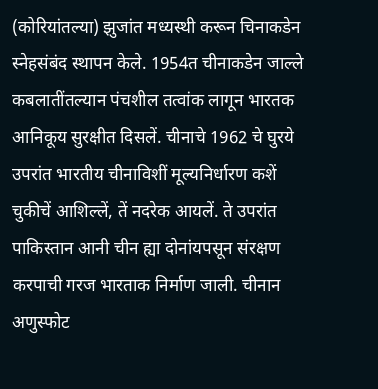(कोरियांतल्या) झुजांत मध्यस्थी करून चिनाकडेन स्नेहसंबंद स्थापन केले. 1954त चीनाकडेन जाल्ले कबलातींतल्यान पंचशील तत्वांक लागून भारतक आनिकूय सुरक्षीत दिसलें. चीनाचे 1962 चे घुरये उपरांत भारतीय चीनाविशीं मूल्यनिर्धारण कशें चुकीचें आशिल्लें, तें नदरेक आयलें. ते उपरांत पाकिस्तान आनी चीन ह्या दोनांयपसून संरक्षण करपाची गरज भारताक निर्माण जाली. चीनान अणुस्फोट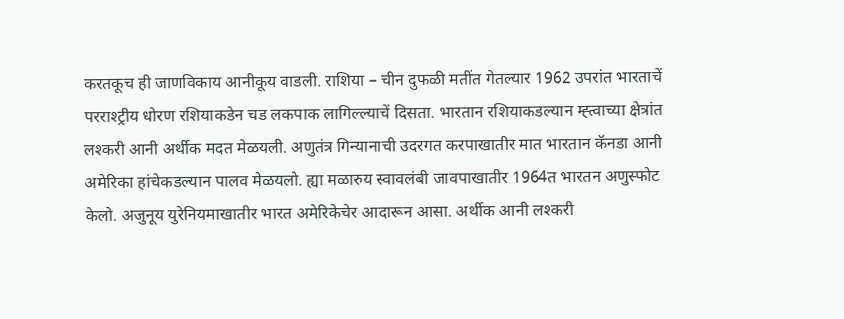करतकूच ही जाणविकाय आनीकूय वाडली. राशिया – चीन दुफळी मतींत गेतल्यार 1962 उपरांत भारताचें परराश्ट्रीय धोरण रशियाकडेन चड लकपाक लागिल्ल्याचें दिसता. भारतान रशियाकडल्यान म्ह्त्वाच्या क्षेत्रांत लश्करी आनी अर्थीक मदत मेळयली. अणुतंत्र गिन्यानाची उदरगत करपाखातीर मात भारतान कॅनडा आनी अमेरिका हांचेकडल्यान पालव मेळयलो. ह्या मळारुय स्वावलंबी जावपाखातीर 1964त भारतन अणुस्फोट केलो. अजुनूय युरेनियमाखातीर भारत अमेरिकेचेर आदारून आसा. अर्थीक आनी लश्करी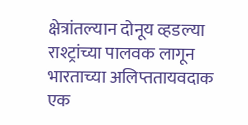क्षेत्रांतल्यान दोनूय व्हडल्या राश्ट्रांच्या पालवक लागून भारताच्या अलिप्ततायवदाक एक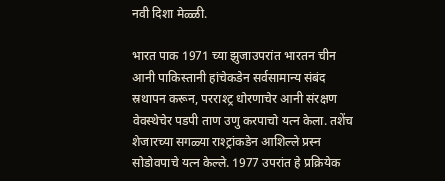नवी दिशा मेळ्ळी.

भारत पाक 1971 च्या झुजाउपरांत भारतन चीन आनी पाकिस्तानी हांचेकडेन सर्वसामान्य संबंद स्रथापन करून, परराश्ट्र धोरणाचेर आनी संरक्षण वेवस्थेचेर पडपी ताण उणु करपाचो यत्न केला. तशेंच शेजारच्या सगळ्या राश्ट्रांकडेन आशिल्ले प्रस्न सोडोवपाचे यत्न केल्ले. 1977 उपरांत हे प्रक्रियेक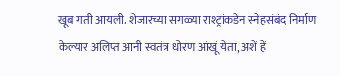खूब गती आयली. शेजारच्या सगळ्या राश्ट्रांकडेन स्नेहसंबंद निर्माण केल्यार अलिप्त आनी स्वतंत्र धोरण आंखूं येता, अशें हें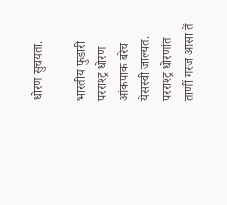धोरण सुचयता.

भारतीय फुडारी परराश्ट्र धोरण आंकपाक बरेच येसस्वी जाल्यत. परराश्ट्र धोरणांत ताणीं गरज आसा तें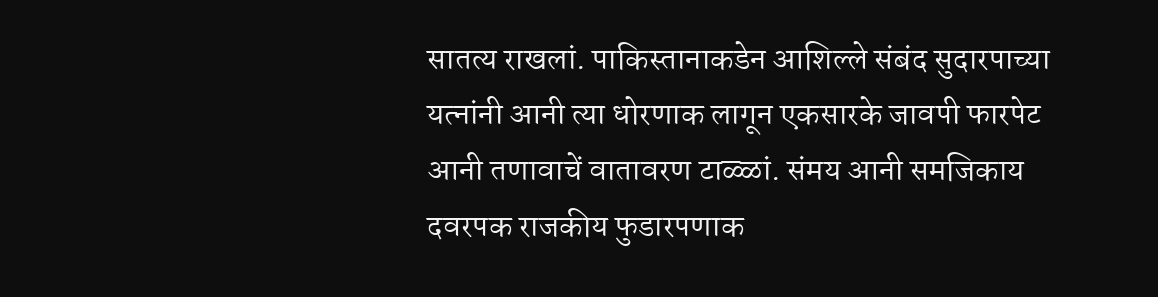सातत्य राखलां. पाकिस्तानाकडेन आशिल्ले संबंद सुदारपाच्या यत्नांनी आनी त्या धोरणाक लागून एकसारके जावपी फारपेट आनी तणावाचें वातावरण टाळ्ळां. संमय आनी समजिकाय दवरपक राजकीय फुडारपणाक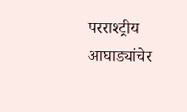परराश्ट्रीय आघाड्यांचेर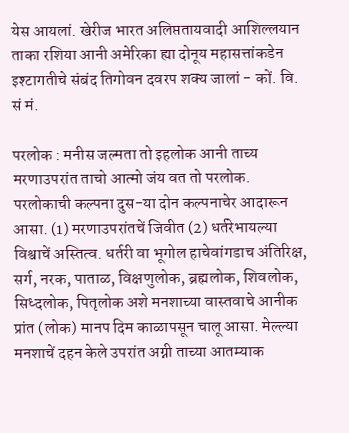येस आयलां. खेरीज भारत अलिप्ततायवादी आशिल्लयान ताका रशिया आनी अमेरिका ह्या दोनूय महासत्तांकडेन इश्टागतीचे संबंद तिगोवन दवरप शक्य जालां - कों. वि. सं मं.

परलोक : मनीस जल्मता तो इहलोक आनी ताच्य मरणाउपरांत ताचो आत्मो जंय वत तो परलोक. परलोकाची कल्पना दुस-या दोन कल्पनाचेर आदारून आसा. (1) मरणाउपरांतचें जिवीत (2) धर्तरेभायल्या विश्वाचें अस्तित्व. धर्तरी वा भूगोल हाचेवांगडाच अंतिरिक्ष, सर्ग, नरक, पाताळ, विक्षणुलोक, ब्रह्मलोक, शिवलोक, सिध्दलोक, पितृलोक अशे मनशाच्या वास्तवाचे आनीक प्रांत (लोक) मानप दिम काळापसून चालू आसा. मेल्ल्या मनशाचें दहन केले उपरांत अग्नी ताच्या आतम्याक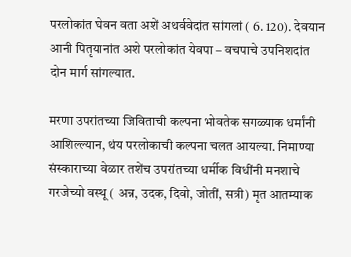परलोकांत घेवन वता अशें अथर्ववेदांत सांगलां ( 6. 120). देवयान आनी पितृयानांत अशे परलोकांत येवपा – वचपाचे उपनिशदांत दोन मार्ग सांगल्यात.

मरणा उपरांतच्या जिविताची कल्पना भोवतेक सगळ्याक धर्मांनी आशिल्ल्यान, थंय परलोकाची कल्पना चलत आयल्या. निमाण्या संस्काराच्या वेळार तशेंच उपरांतच्या धर्मीक विधींनी मनशाचे गरजेच्यो वस्थू ( अन्न, उदक, दिवो, जोतीं, सत्री) मृत आतम्याक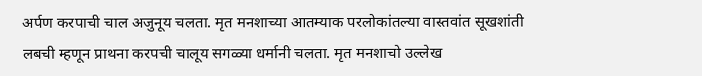अर्पण करपाची चाल अजुनूय चलता. मृत मनशाच्या आतम्याक परलोकांतल्या वास्तवांत सूखशांती लबची म्हणून प्राथना करपची चालूय सगळ्या धर्मानी चलता. मृत मनशाचो उल्लेख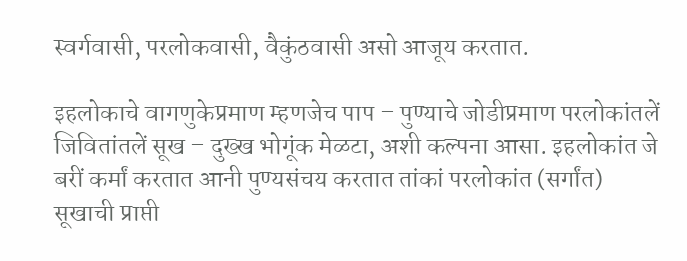स्वर्गवासी, परलोकवासी, वैकुंठवासी असो आजूय करतात.

इहलोकाचे वागणुकेप्रमाण म्हणजेच पाप – पुण्याचे जोडीप्रमाण परलोकांतलें जिवितांतलें सूख – दुख्ख भोगूंक मेळटा, अशी कल्पना आसा. इहलोकांत जे बरीं कर्मां करतात आनी पुण्यसंचय करतात तांकां परलोकांत (सर्गांत) सूखाची प्राप्ती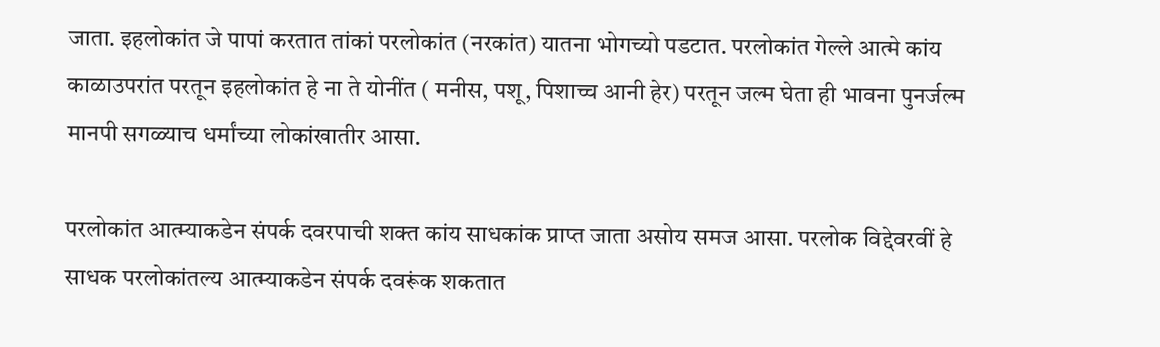जाता. इहलोकांत जे पापां करतात तांकां परलोकांत (नरकांत) यातना भोगच्यो पडटात. परलोकांत गेल्ले आत्मे कांय काळाउपरांत परतून इहलोकांत हे ना ते योनींत ( मनीस, पशू, पिशाच्च आनी हेर) परतून जल्म घेता ही भावना पुनर्जल्म मानपी सगळ्याच धर्मांच्या लोकांखातीर आसा.

परलोकांत आत्म्याकडेन संपर्क दवरपाची शक्त कांय साधकांक प्राप्त जाता असोय समज आसा. परलोक विद्देवरवीं हे साधक परलोकांतल्य आत्म्याकडेन संपर्क दवरूंक शकतात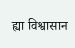ह्या विश्वासान